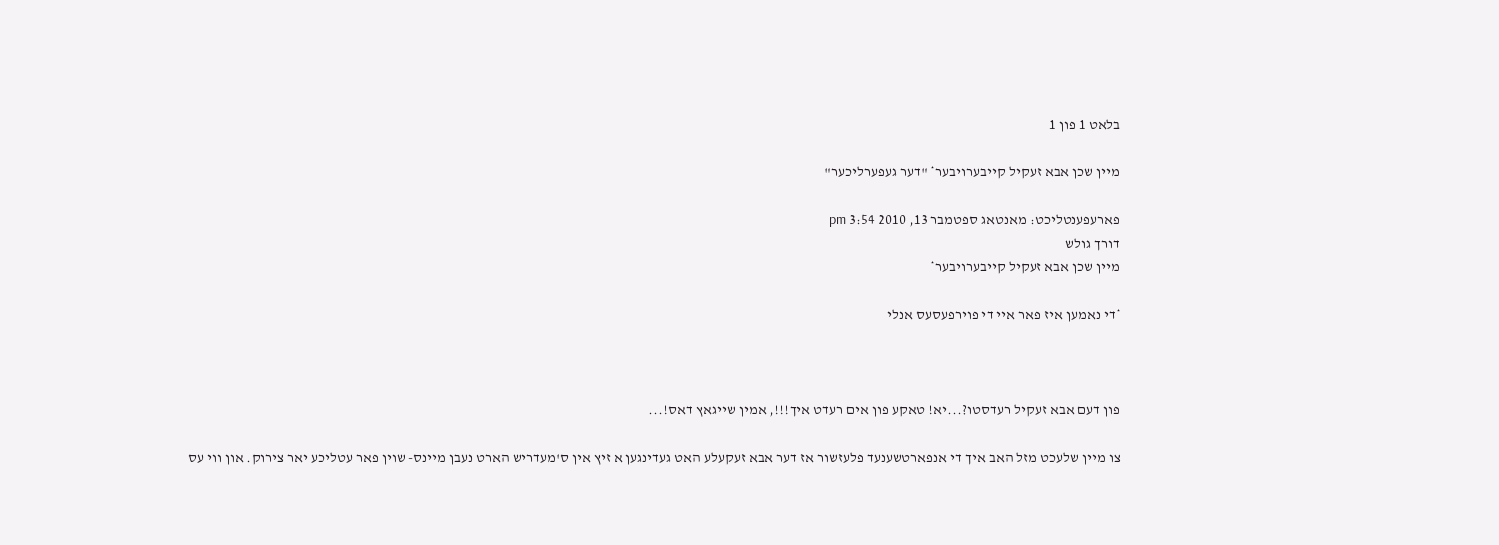בלאט 1 פון 1

מיין שכן אבא זעקיל קייבערויבער* "דער געפערליכער"

פארעפענטליכט: מאנטאג ספטמבר 13, 2010 3:54 pm
דורך גולש
מיין שכן אבא זעקיל קייבערויבער*

*די נאמען איז פאר איי די פוירפעסעס אנלי



פון דעם אבא זעקיל רעדסטו?...יא! טאקע פון אים רעדט איך!!!, אמין שייגאץ דאס!...

צו מיין שלעכט מזל האב איך די אנפארטשענעד פלעזשור אז דער אבא זעקעלע האט געדינגען א זיץ אין ס'מעדריש הארט נעבן מיינס- שוין פאר עטליכע יאר צירוק. און ווי עס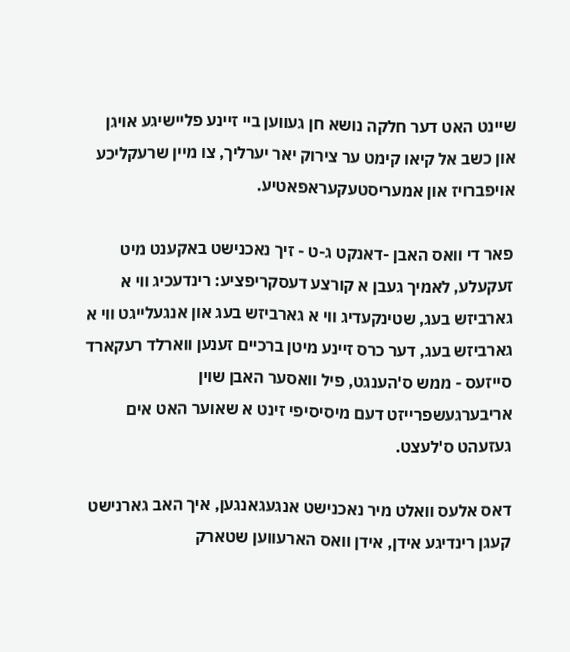שיינט האט דער חלקה נושא חן געווען ביי זיינע פליישיגע אויגן און כשב אל קיאו קימט ער צירוק יאר יערליך, צו מיין שרעקליכע אויפברויז און אמעריסטעקעראפאטיע.

פאר די וואס האבן -דאנקט ג-ט - זיך נאכנישט באקענט מיט זעקעלע, לאמיך געבן א קורצע דעסקריפציע: רינדעכיג ווי א גארביזש בעג, שטינקעדיג ווי א גארביזש בעג און אנגעלייגט ווי א גארביזש בעג, דער כרס זיינע מיטן ברכיים זענען ווארלד רעקארד סייזעס - ממש ס'הענגט, פיל וואסער האבן שוין אריבערגעשפרייזט דעם מיסיסיפי זינט א שאוער האט אים געזעהט ס'לעצט.

דאס אלעס וואלט מיר נאכנישט אנגעגאנגען, איך האב גארנישט קעגן רינדיגע אידן, אידן וואס הארעווען שטארק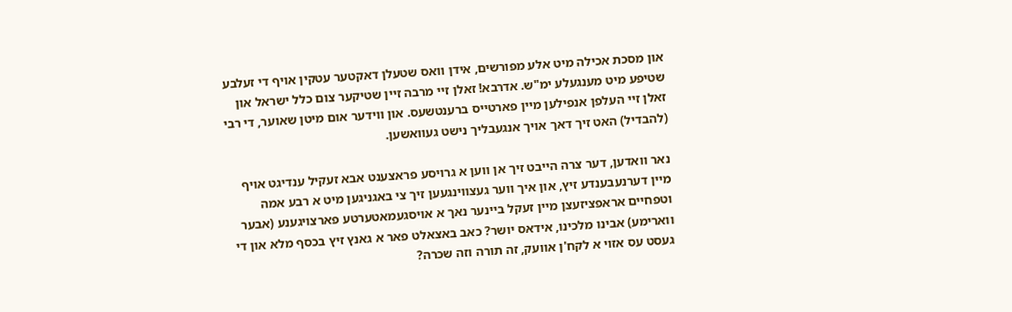און מסכת אכילה מיט אלע מפורשים, אידן וואס שטעלן דאקטער עטקין אויף די זעלבע שטיפע מיט מענגעלע ימ"ש. אדרבא! זאלן זיי מרבה זיין שטיקער צום כלל ישראל און זאלן זיי העלפן אנפילען מיין פארטייס ברענטשעס. און ווידער אום מיטן שאוער, די רבי (להבדיל) האט זיך דאך אויך אנגעבליך נישט געוואשען.

נאר וואדען, דער צרה הייבט זיך אן ווען א גרויסע פראצענט אבא זעקיל ענדיגט אויף מיין דערנעבענדע זיץ, און איך ווער געצווינגעען זיך צי באגניגען מיט א רבע אמה וטפחיים אראפציזעצן מיין זעקל ביינער נאך א אויסגעמאטערטע פארצויגענע (אבער ווארימע) אבינו מלכינו, אידאס יושר? כאב באצאלט פאר א גאנץ זיץ בכסף מלא און די געסט עס אזוי א לקח'ן אוועק, זה תורה וזה שכרה?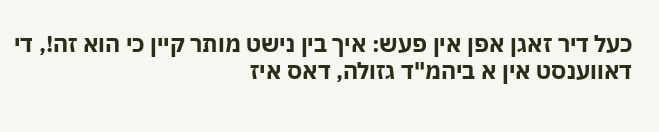כעל דיר זאגן אפן אין פעש: איך בין נישט מותר קיין כי הוא זה!, די דאווענסט אין א ביהמ"ד גזולה, דאס איז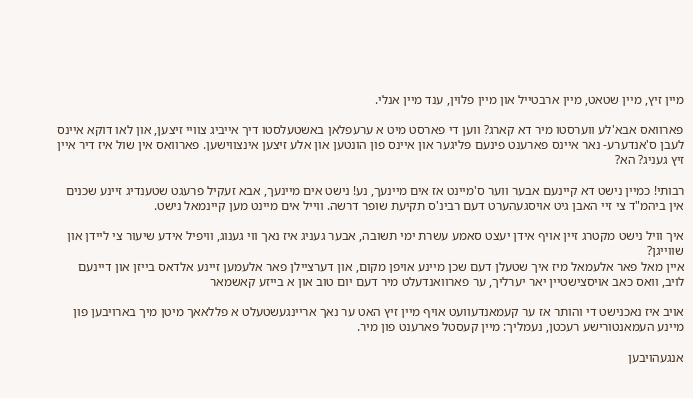מיין זיץ, מיין שטאט, מיין ארבטייל און מיין פלוין, ענד מיין אנלי.

פארוואס אבא'לע ווערסטו מיר דא קארג? ווען די פארסט מיט א ערעפלאן באשטעלסטו דיך אייביג צוויי זיצען, און לאו דוקא איינס לעבן ס'אנדערע- נאר איינס פארענט פינעם פליגער און איינס פון הונטען און אלע זיצען אינצווישען. פארוואס אין שול איז דיר איין זיץ געניג? הא?

רבותי! כמיין נישט דא קיינעם אבער ווער ס'מיינט אז אים מיינעך, נע! נישט אים מיינעך, אבא זעקיל פרעגט שטענדיג זיינע שכנים אין ביהמ"ד צי זיי האבן גיט אויסגעהערט דעם רבינ'ס תקיעת שופר דרשה. ווייל אים מיינט מען קיינמאל נישט.

איך וויל נישט מקטרג זיין אויף אידן יעצט סאמע עשרת ימי תשובה, אבער געניג איז נאך ווי גענוג, וויפיל אידע שיעור צי ליידן און שווייגן?
איין מאל פאר אלעמאל מיז איך שטעלן דעם שכן מיינע אויפן מקום, און דערציילן פאר אלעמען זיינע אלדאס בייזן און דיינעם לויב, וואס כאב אויסצישטיין יאר יערליך, ער פארוואנדעלט מיר דעם יום טוב און א בייזע קאשמאר

אויב איז נאכנישט די והותר אז ער קעמאנדעוועט אויף מיין זיץ האט ער נאך אריינגעשטעלט א פללאאך מיטן מיך בארויבען פון מיינע העמאנטורישע רעכטן, נעמליך: מיין קעסטל פארענט פון מיר.

אנגעהויבען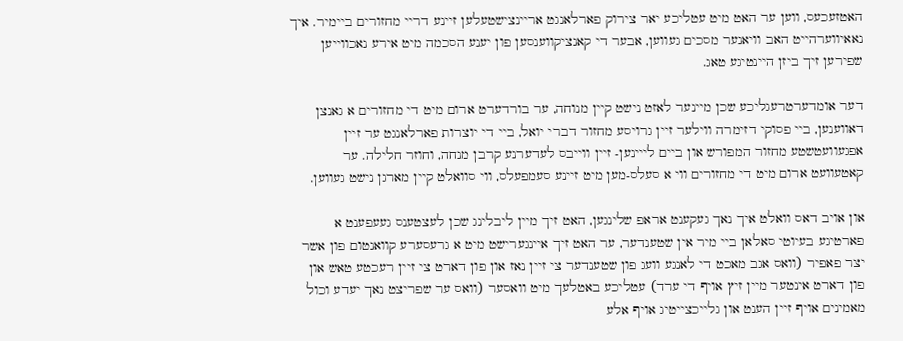האטזעכעס, ווען ער האט מיט עטליכע יאר צירוק פארלאנגט אריינצישטעלען זיינע דריי מחזורים ביימיר. איך נאאיווערהייט האב וויאנער מסכים געווען, אבער די קאנציקווענסען פון יענע הסכמה מיט אירע נאכווייען שפירען זיך ביזן היינטיגע טאג.

דער אומדערטרעגליכע שכן מיינער לאזט נישט קיין מנוחה, ער בורדערט ארום מיט די מחזורים א גאנצן דאווענען, ביי פסוקי דזימרה ווילער זיין גרויסע מחזור דברי יואל, ביי די יוצרות פארלאנגט ער זיין אפגעוועטשטע מחזור המפורש און ביים לייינען- זיין ווייבס לעדערנע קרבן מנחה, וחוזר חלילה. ער קאטעוועט ארום מיט די מחזורים ווי א סעלס-מען מיט זיינע סעמפעלס, ווי סוואלט קיין מארגן נישט געווען.

און אויב דאס וואלט איך נאך געקענט אראפ שלינגען, האט זיך מיין ליבלינג שכן לעצטענס געעפענט א פארטיגע בעיוטי סאלאן ביי מיר אין שטענדער, ער האט זיך איינגערישט מיט א גרעסערע קוואנטום פון אשר יצר פאפיר (וואס אגב מאכט די לאנגע וועג פון שטענדער צי זיין נאז און פון דארט צי זיין רעכטע טאש און פון דארט אינטער מיין זיץ אויף די ערד) עטליכע באטלעך מיט וואסער (וואס ער שפריצט נאך יעדע וכול מאמינים אויף זיין הענט און גלייכצייטיג אויף אלע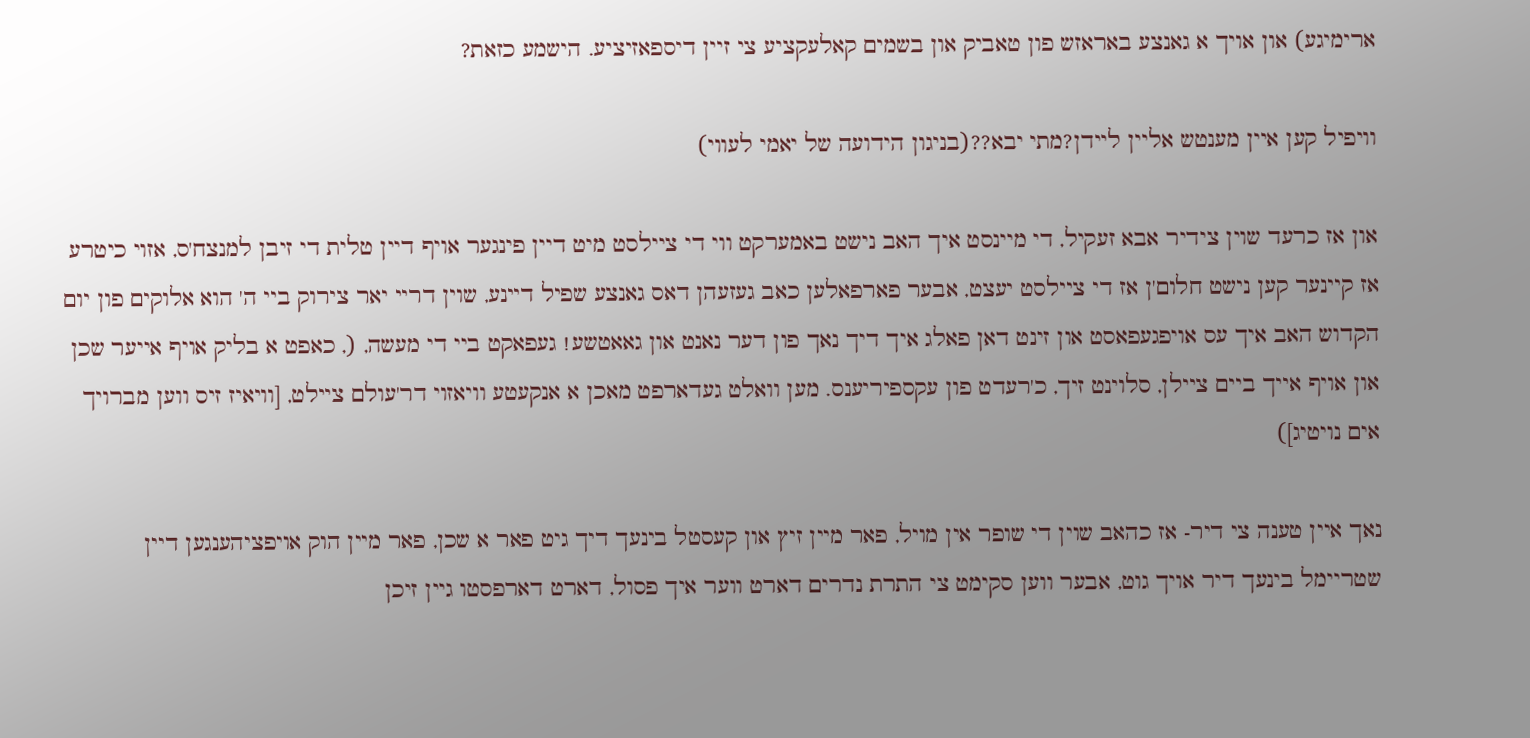ארימיגע) און אויך א גאנצע באראזש פון טאביק און בשמים קאלעקציע צי זיין דיספאזיציע. הישמע כזאת?

וויפיל קען איין מענטש אליין ליידן?מתי יבא??(בניגון הידועה של יאמי לעווי)

און אז כרעד שוין צידיר אבא זעקיל, די מיינסט איך האב נישט באמערקט ווי די ציילסט מיט דיין פינגער אויף דיין טלית די זיבן למנצח'ס, אזוי כיטרע אז קיינער קען נישט חלום'ן אז די ציילסט יעצט, אבער פארפאלען כאב געזעהן דאס גאנצע שפיל דיינע, שוין דריי יאר צירוק ביי ה' הוא אלוקים פון יום הקדוש האב איך עס אויפגעפאסט און זינט דאן פאלג איך דיך נאך פון דער נאנט און גאאטשע! געפאקט ביי די מעשה, (, כאפט א בליק אויף אייער שכן און אויף אייך ביים ציילן, סלוינט זיך, כ'רעדט פון עקספיריענס. מען וואלט געדארפט מאכן א אנקעטע וויאזוי דר'עולם ציילט, [וויאיז זיס ווען מברויך אים נויטיג])

נאך איין טענה צי דיר- אז כהאב שוין די שופר אין מויל, פאר מיין זיץ און קעסטל בינעך דיך גיט פאר א שכן, פאר מיין הוק אויפציהענגען דיין שטריימל בינעך דיר אויך גוט, אבער ווען סקימט צי התרת נדרים דארט ווער איך פסול, דארט דארפסטו גיין זיכן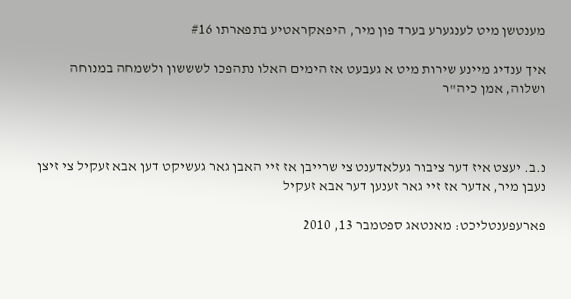מענטשן מיט לענגערע בערד פון מיר, היפאקראטיע בתפארתו #16

איך ענדיג מיינע שירות מיט א געבעט אז הימים האלו נתהפכו לשששון ולשמחה במנוחה ושלוה, אמן כיה"ר



נ.ב. יעצט איז דער ציבור געלאדענט צי שרייבן אז זיי האבן גאר געשיקט דען אבא זעקיל צי זיצן נעבן מיר, אדער אז זיי גאר זענען דער אבא זעקיל

פארעפענטליכט: מאנטאג ספטמבר 13, 2010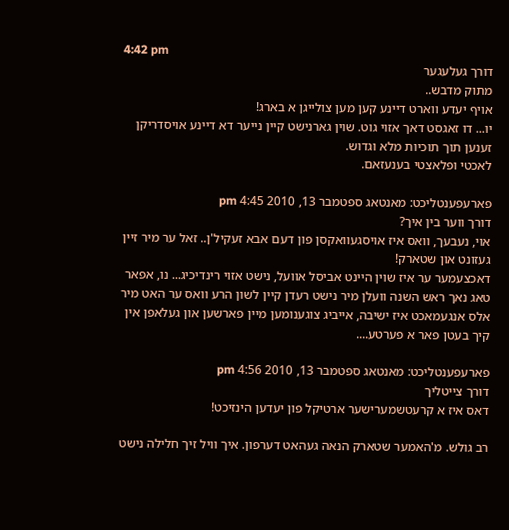4:42 pm
דורך געלעגער
מתוק מדבש..
אויף יעדע ווארט דיינע קען מען צולייגן א בארג!
יו... דו זאגסט דאך אזוי גוט. שוין גארנישט קיין נייער דא דיינע אויסדריקן זענען תוך תוכיות מלא וגדוש.
לאכטי ופלאצטי בענעזאם.

פארעפענטליכט: מאנטאג ספטמבר 13, 2010 4:45 pm
דורך ווער בין איך?
אוי, נעבעך, וואס איז אויסגעוואקסן פון דעם אבא זעקיל'ן.. זאל ער מיר זיין געזונט און שטארק!
דאכצעמער ער איז שוין היינט אביסל אוועל, נישט אזוי רינדיכיג... נו, אפאר טאג נאך ראש השנה וועלן מיר נישט רעדן קיין לשון הרע וואס ער האט מיר אלס אנגעמאכט איז ישיבה, אייביג צוגענומען מיין פארשען און געלאפן אין קיך בעטן פאר א פערטע....

פארעפענטליכט: מאנטאג ספטמבר 13, 2010 4:56 pm
דורך צייטליך
דאס איז א קרעטשמערישער ארטיקל פון יעדען הינזיכט!

רב גולש. מ'האמער שטארק הנאה געהאט דערפון. איך וויל זיך חלילה נישט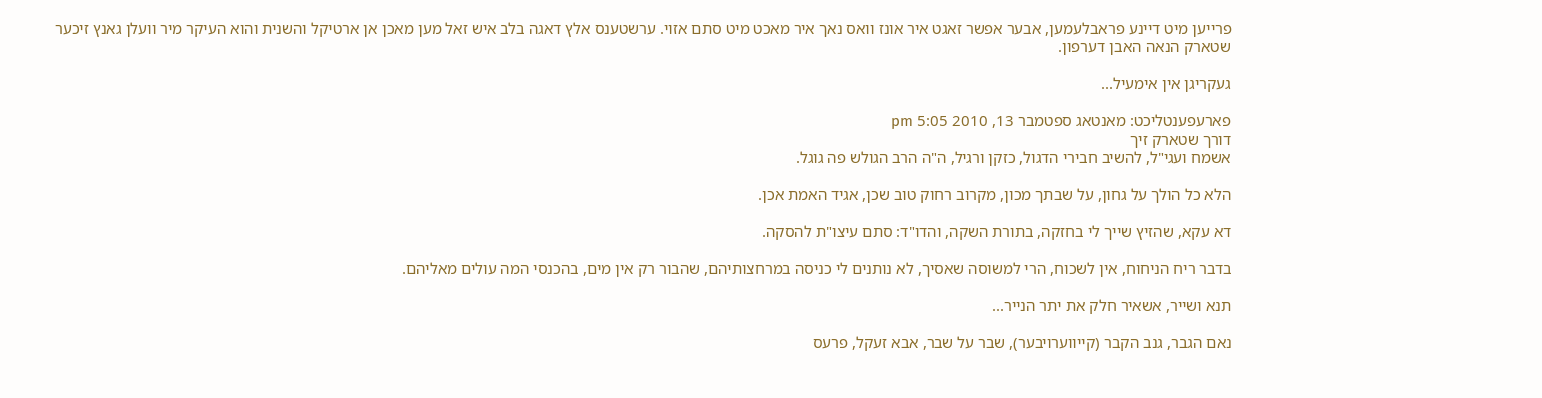פרייען מיט דיינע פראבלעמען, אבער אפשר זאגט איר אונז וואס נאך איר מאכט מיט סתם אזוי. ערשטענס אלץ דאגה בלב איש זאל מען מאכן אן ארטיקל והשנית והוא העיקר מיר וועלן גאנץ זיכער שטארק הנאה האבן דערפון.

געקריגן אין אימעיל...

פארעפענטליכט: מאנטאג ספטמבר 13, 2010 5:05 pm
דורך שטארק זיך
אשמח ועגי"ל, להשיב חבירי הדגול, כזקן ורגיל, ה"ה הרב הגולש פה גוגל.

הלא כל הולך על גחון, על שבתך מכון, מקרוב רחוק טוב שכן, אגיד האמת אכן.

דא עקא, שהזיץ שייך לי בחזקה, בתורת השקה, והדו"ד: סתם עיצו"ת להסקה.

בדבר ריח הניחוח, אין לשכוח, הרי למשוסה שאסיך, לא נותנים לי כניסה במרחצותיהם, שהבור רק אין מים, בהכנסי המה עולים מאליהם.

תנא ושייר, אשאיר חלק את יתר הנייר...

נאם הגבר, גנב הקבר (קייווערויבער), שבר על שבר, אבא זעקל, פרעס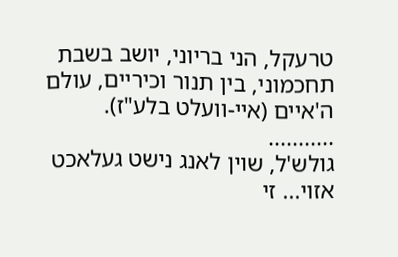טרעקל, הני בריוני, יושב בשבת תחכמוני, בין תנור וכיריים, עולם ה'איים (איי-וועלט בלע"ז).
...........
גולש'ל, שוין לאנג נישט געלאכט אזוי... זי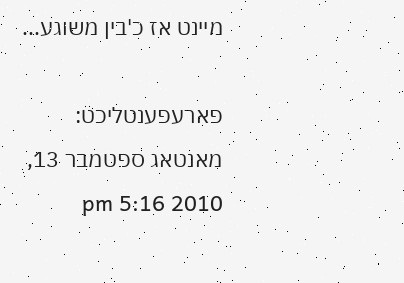מיינט אז כ'בין משוגע...

פארעפענטליכט: מאנטאג ספטמבר 13, 2010 5:16 pm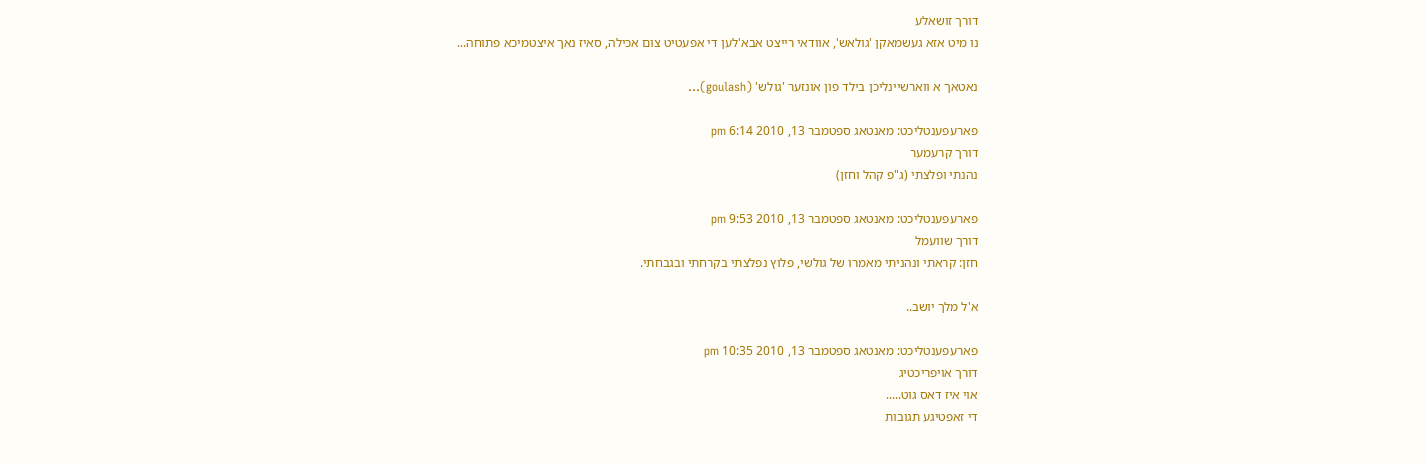דורך זושאלע
נו מיט אזא געשמאקן 'גולאש', אוודאי רייצט אבא'לען די אפעטיט צום אכילה, סאיז נאך איצטמיכא פתוחה...

נאטאך א ווארשיינליכן בילד פון אונזער 'גולש' (goulash)...

פארעפענטליכט: מאנטאג ספטמבר 13, 2010 6:14 pm
דורך קרעמער
נהנתי ופלצתי (ג"פ קהל וחזן)

פארעפענטליכט: מאנטאג ספטמבר 13, 2010 9:53 pm
דורך שוועמל
חזן: קראתי ונהניתי מאמרו של גולשי, פלוץ נפלצתי בקרחתי ובגבחתי.

א'ל מלך יושב..

פארעפענטליכט: מאנטאג ספטמבר 13, 2010 10:35 pm
דורך אויפריכטיג
אוי איז דאס גוט.....
די זאפטיגע תגובות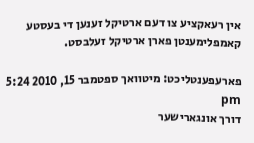אין רעאקציע צו דעם ארטיקל זענען די בעסטע קאמפלימענטן פארן ארטיקל זעלבסט.

פארעפענטליכט: מיטוואך ספטמבר 15, 2010 5:24 pm
דורך אונגארישער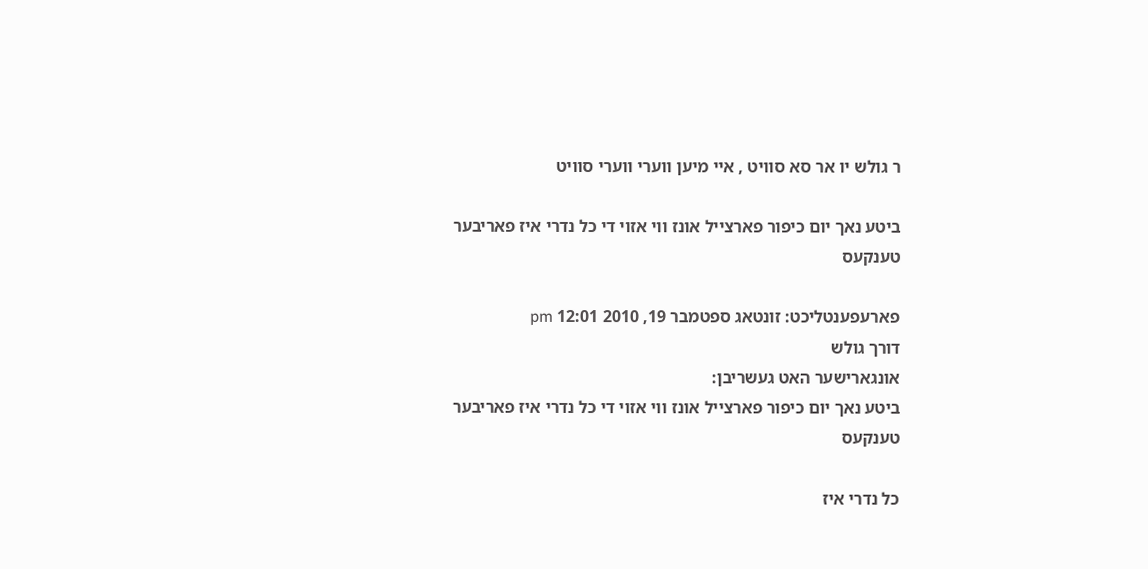ר גולש יו אר סא סוויט , איי מיען ווערי ווערי סוויט

ביטע נאך יום כיפור פארצייל אונז ווי אזוי די כל נדרי איז פאריבער
טענקעס

פארעפענטליכט: זונטאג ספטמבר 19, 2010 12:01 pm
דורך גולש
אונגארישער האט געשריבן:
ביטע נאך יום כיפור פארצייל אונז ווי אזוי די כל נדרי איז פאריבער
טענקעס

כל נדרי איז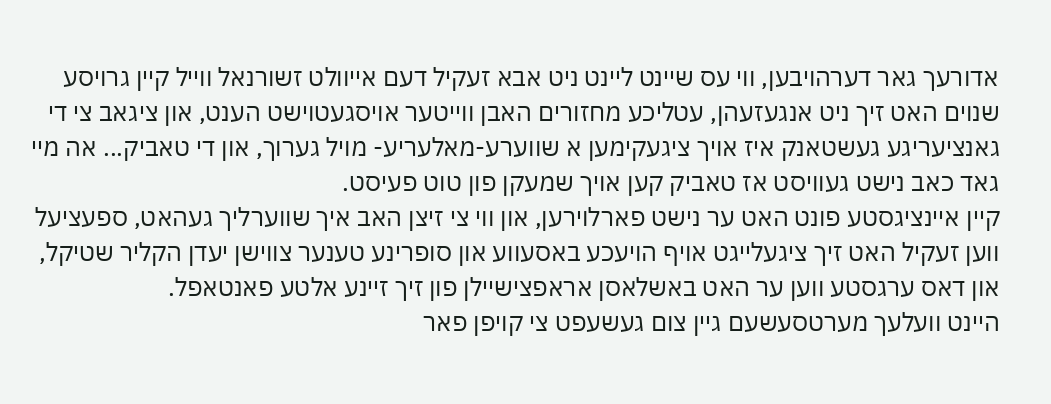אדורעך גאר דערהויבען, ווי עס שיינט ליינט ניט אבא זעקיל דעם אייוולט זשורנאל ווייל קיין גרויסע שנוים האט זיך ניט אנגעזעהן, עטליכע מחזורים האבן ווייטער אויסגעטוישט הענט, און ציגאב צי די גאנציעריגע געשטאנק איז אויך ציגעקימען א שווערע-מאלעריע- מויל גערוך, און די טאביק... אה מיי גאד כאב נישט געוויסט אז טאביק קען אויך שמעקן פון טוט פעיסט.
קיין איינציגסטע פונט האט ער נישט פארלוירען, און ווי צי זיצן האב איך שווערליך געהאט, ספעציעל ווען זעקיל האט זיך ציגעלייגט אויף הויעכע באסעווע און סופרינע טענער צווישן יעדן הקליר שטיקל, און דאס ערגסטע ווען ער האט באשלאסן אראפצישיילן פון זיך זיינע אלטע פאנטאפל.
היינט וועלעך מערטסעשעם גיין צום געשעפט צי קויפן פאר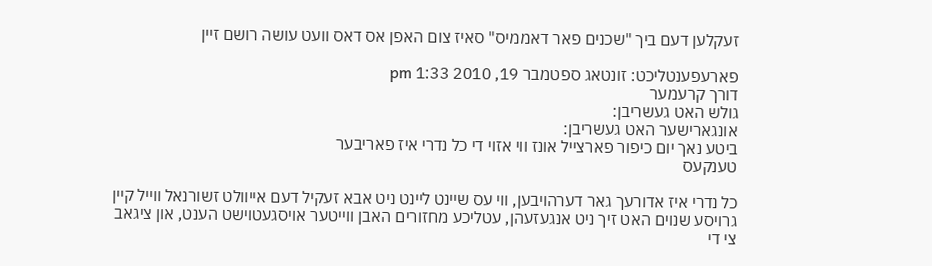זעקלען דעם ביך "שכנים פאר דאממיס" סאיז צום האפן אס דאס וועט עושה רושם זיין

פארעפענטליכט: זונטאג ספטמבר 19, 2010 1:33 pm
דורך קרעמער
גולש האט געשריבן:
אונגארישער האט געשריבן:
ביטע נאך יום כיפור פארצייל אונז ווי אזוי די כל נדרי איז פאריבער
טענקעס

כל נדרי איז אדורעך גאר דערהויבען, ווי עס שיינט ליינט ניט אבא זעקיל דעם אייוולט זשורנאל ווייל קיין גרויסע שנוים האט זיך ניט אנגעזעהן, עטליכע מחזורים האבן ווייטער אויסגעטוישט הענט, און ציגאב צי די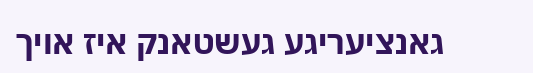גאנציעריגע געשטאנק איז אויך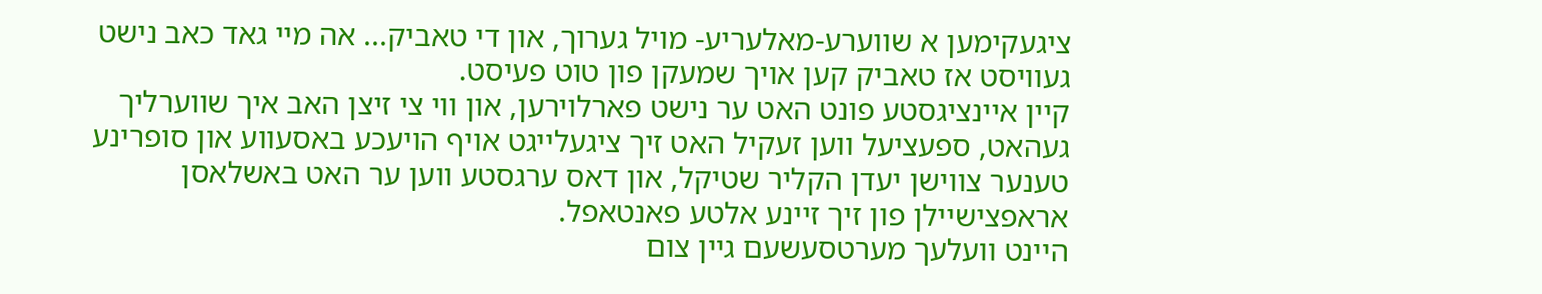ציגעקימען א שווערע-מאלעריע- מויל גערוך, און די טאביק... אה מיי גאד כאב נישט געוויסט אז טאביק קען אויך שמעקן פון טוט פעיסט.
קיין איינציגסטע פונט האט ער נישט פארלוירען, און ווי צי זיצן האב איך שווערליך געהאט, ספעציעל ווען זעקיל האט זיך ציגעלייגט אויף הויעכע באסעווע און סופרינע טענער צווישן יעדן הקליר שטיקל, און דאס ערגסטע ווען ער האט באשלאסן אראפצישיילן פון זיך זיינע אלטע פאנטאפל.
היינט וועלעך מערטסעשעם גיין צום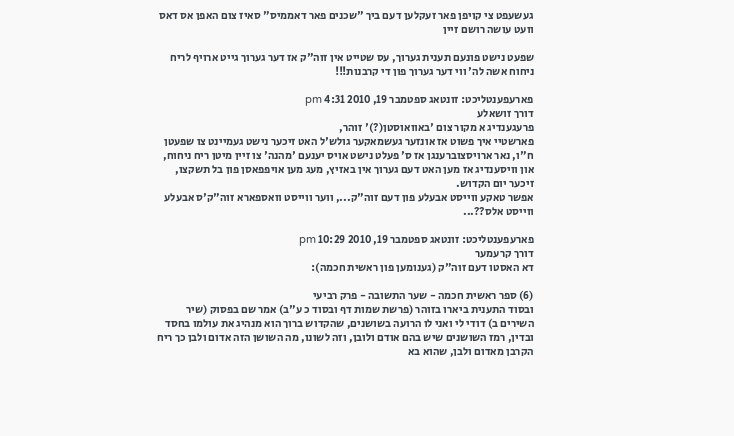געשעפט צי קויפן פאר זעקלען דעם ביך "שכנים פאר דאממיס" סאיז צום האפן אס דאס וועט עושה רושם זיין

שפעט נישט פונעם תענית גערוך, עס שטייט אין זוה"ק אז דער גערוך גייט ארויף לריח ניחוח אשה לה' ווי דער גערוך פון די קרבנות!!!

פארעפענטליכט: זונטאג ספטמבר 19, 2010 4:31 pm
דורך זושאלע
פרעגענדיג א מקור צום 'באוואוסטן(?)' זוהר,
פארשטיי איך פשוט אז אונזער געשמאקער גולש'ל האט זיכער נישט געמיינט צו שפעטן ח"ו, נאר ארויסצוברענגן אז ס' פעלט נישט אויס יענעם 'מהנה' צו זיין מיטן ריח ניחוח, און וויסענדיג אז מען האט דעם גערוך אין באזיץ, מעג מען אויפפאסן פון בל תשקצו, זיכער יום הקדוש.
אפשר טאקע ווייסט אבעלע פון דעם זוה"ק..., ווער ווייסט וואספארא זוה"ק'ס אבעלע ווייסט אלס??...

פארעפענטליכט: זונטאג ספטמבר 19, 2010 10:29 pm
דורך קרעמער
דא האסטו דעם זוה"ק (גענומען פון ראשית חכמה):

(6) ספר ראשית חכמה - שער התשובה - פרק רביעי
ובסוד התענית ביארו בזוהר (פרשת שמות דף ובסוד כ ע"ב) אמר שם בפסוק (שיר השירים ב) דודי לי ואני לו הרועה בשושנים, שהקדוש ברוך הוא מנהיג את עולמו בחסד ובדין, רמז השושנים שיש בהם אודם ולובן, וזה לשונו, מה השושן הזה אדום ולבן כך ריח הקרבן מאדום ולבן, שהוא בא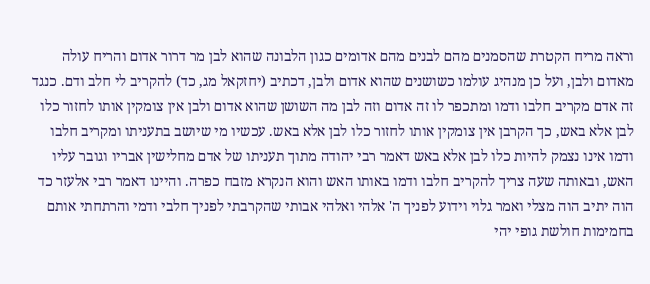וראה מריח הקטרת שהסמנים מהם לבנים מהם אדומים כגון הלבונה שהוא לבן מר דרור אדום והריח עולה מאדום ולבן, ועל כן מנהיג עולמו כשושנים שהוא אדום ולבן, דכתיב (יחזקאל מג, כד) להקריב לי חלב ודם. כנגד זה אדם מקריב חלבו ודמו ומתכפר לו זה אדום וזה לבן מה השושן שהוא אדום ולבן אין צומקין אותו לחזור כלו לבן אלא באש, כך הקרבן אין צומקין אותו לחזור כלו לבן אלא באש. עכשיו מי שיושב בתעניתו ומקריב חלבו ודמו אינו נצמק להיות כלו לבן אלא באש דאמר רבי יהודה מתוך תעניתו של אדם מחלישין אבריו וגובר עליו האש, ובאותה שעה צריך להקריב חלבו ודמו באותו האש והוא הנקרא מזבח כפרה. והיינו דאמר רבי אלעזר כד הוה יתיב הוה מצלי ואמר גלוי וידוע לפניך ה' אלהי ואלהי אבותי שהקרבתי לפניך חלבי ודמי והרתחתי אותם בחמימות חולשת גופי יהי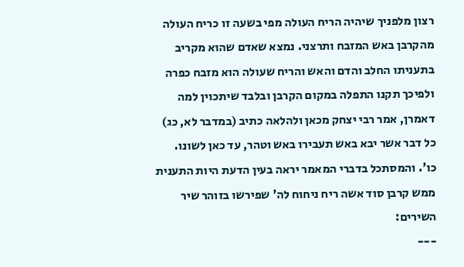רצון מלפניך שיהיה הריח העולה מפי בשעה זו כריח העולה מהקרבן באש המזבח ותרצני. נמצא שאדם שהוא מקריב בתעניתו החלב והדם והאש והריח שעולה הוא מזבח כפרה ולפיכך תקנו התפלה במקום הקרבן ובלבד שיתכוין למה דאמרן, אמר רבי יצחק מכאן ולהלאה כתיב (במדבר לא, כג) כל דבר אשר יבא באש תעבירו באש וטהר, עד כאן לשונו. כו'. והמסתכל בדברי המאמר יראה בעין הדעת היות התענית ממש קרבן סוד אשה ריח ניחוח לה' שפירשו בזוהר שיר השירים:
---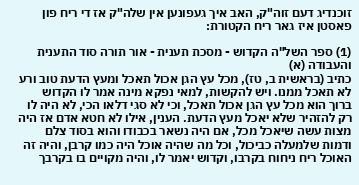זוכנדיג דעם זוה"ק, האב איך געפונען אין שלה"ק אז די ריח פון פאסטן איז גאר ריח הקטורת:

(1) ספר השל"ה הקדוש - מסכת תענית - אור תורה סוד התענית והעבודה (א)
כתיב (בראשית ב, טז), מכל עץ הגן אכול תאכל ומעץ הדעת טוב ורע לא תאכל ממנו. ויש להקשות, למאי נפקא מינה אמר לו הקדוש ברוך הוא מכל עץ הגן אכול תאכל, וכי לא סגי דלאו הכי, לא היה לו רק להזהיר שלא יאכל מעץ הדעת. הענין, אילו לא חטא אדם אז היה מצות עשה שיאכל מכל, אם היה נשאר בכבודו והוא בסוד צלם ודמות שלמעלה כביכול, וכל מה שהיה אוכל היה כמו קרבן, והיה זה האוכל ריח ניחוח בקרבו, וקדוש יאמר לו, והיה מקויים בו בקרבך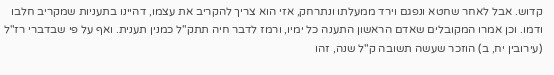קדוש. אבל לאחר שחטא ונפגם וירד ממעלתו ונתרחק, אזי הוא צריך להקריב את עצמו, דהיינו בתעניות שמקריב חלבו ודמו. וכן אמרו המקובלים שאדם הראשון התענה כל ימיו, ורמז לדבר חיה תתק"ל כמנין תענית. ואף על פי שבדברי רז"ל (עירובין יח, ב) הוזכר שעשה תשובה ק"ל שנה, זהו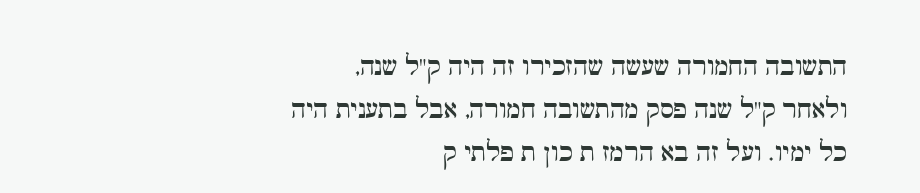התשובה החמורה שעשה שהזכירו זה היה ק"ל שנה, ולאחר ק"ל שנה פסק מהתשובה חמורה, אבל בתענית היה כל ימיו. ועל זה בא הרמז ת כון ת פלתי ק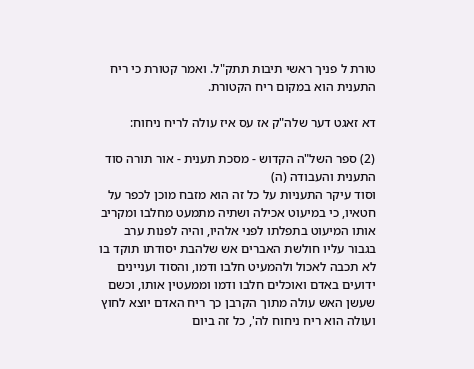טורת ל פניך ראשי תיבות תתק"ל. ואמר קטורת כי ריח התענית הוא במקום ריח הקטורת.

דא זאגט דער שלה"ק אז עס איז עולה לריח ניחוח:

(2) ספר השל"ה הקדוש - מסכת תענית - אור תורה סוד התענית והעבודה (ה)
וסוד עיקר התעניות על כל זה הוא מזבח מוכן לכפר על חטאיו, כי במיעוט אכילה ושתיה מתמעט מחלבו ומקריב אותו המיעוט בתפלתו לפני אלהיו, והיה לפנות ערב בגבור עליו חולשת האברים אש שלהבת יסודתו תוקד בו לא תכבה לאכול ולהמעיט חלבו ודמו, והסוד ועניינים ידועים באדם ואוכלים חלבו ודמו וממעטין אותו, וכשם שעשן האש עולה מתוך הקרבן כך ריח האדם יוצא לחוץ ועולה הוא ריח ניחוח לה', כל זה ביום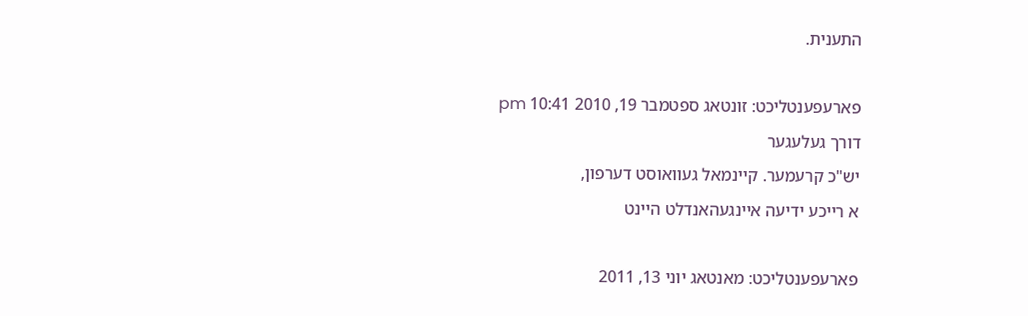התענית.

פארעפענטליכט: זונטאג ספטמבר 19, 2010 10:41 pm
דורך געלעגער
יש"כ קרעמער. קיינמאל געוואוסט דערפון,
א רייכע ידיעה איינגעהאנדלט היינט

פארעפענטליכט: מאנטאג יוני 13, 2011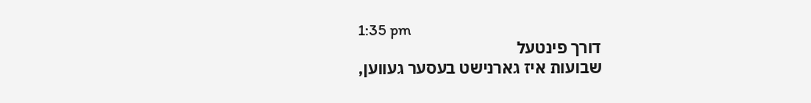1:35 pm
דורך פינטעל
שבועות איז גארנישט בעסער געווען,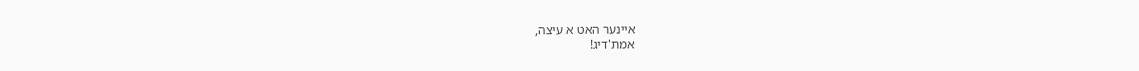איינער האט א עיצה,
אמת'דיג!